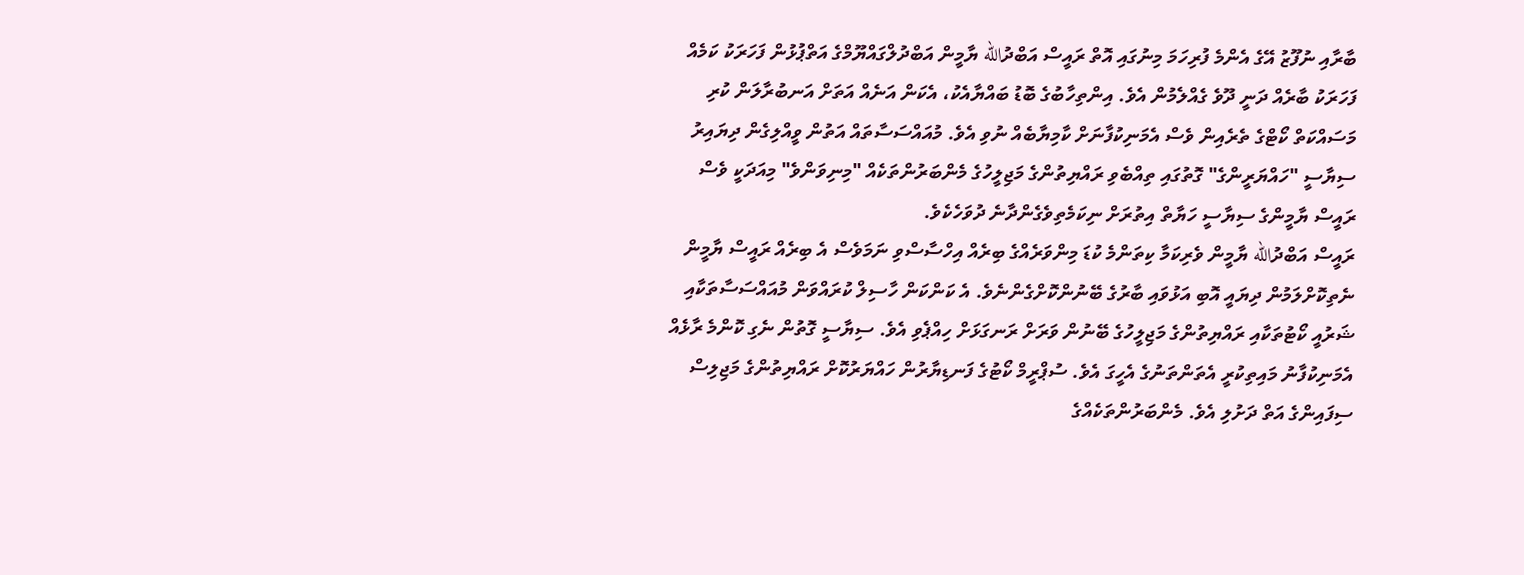ބާރާއި ނުފޫޒު އޭގެ އެންމެ ފުރިހަމަ މިނުގައި އޮތް ރައީސް އަބްދުالله ޔާމީން އަބްދުލްގައްޔޫމްގެ އަތްޕުޅުން ފަހަރަކު ކަމެއް ފަހަރަކު ބާރެއް ދަނީ ދޫވެ ގެއްލެމުން އެވެ. އިންތިހާބުގެ ބޮޑު ބައްޔާއެކު، އެކަން އަނެއް އަތަށް އަނބުރާލަން ކުރި މަސައްކަތް ކޯޓްގެ ތެރެއިން ވެސް އެމަނިކުފާނަށް ކާމިޔާބެއް ނުވި އެވެ. މުއައްސަސާތައް އަތުން ވީއްލިގެން ދިޔައިރު ސިޔާސީ "ހައްޔަރީންގެ" ގޮތުގައި ތިއްބެވި ރައްޔިތުންގެ މަޖިލީހުގެ މެންބަރުންތަކެއް "މިނިވަންވެ" މިއަދަކީ ވެސް ރައީސް ޔާމީންގެ ސިޔާސީ ހަޔާތް އިތުރަށް ނިކަމެތިވެގެންދާނެ ދުވަހެކެވެ.
ރައީސް އަބްދުالله ޔާމީން ވެރިކަމާ ކިތަންމެ ކުޑަ މިންވަރެއްގެ ބިރެއް އިހްސާސްވި ނަމަވެސް އެ ބިރެއް ރައީސް ޔާމީން ނެތިކޮށްލަމުން ދިޔައީ އޮބި އަޅުވައި ބާރުގެ ބޭނުންކޮށްގެންނެވެ. އެ ކަންކަން ހާސިލް ކުރައްވަން މުއައްސަސާތަކާއި ޝަރުއީ ކޯޓުތަކާއި ރައްޔިތުންގެ މަޖިލީހުގެ ބޭނުން ވަރަށް ރަނގަޅަށް ހިއްޕެވި އެވެ. ސިޔާސީ ގޮތުން ނެގި ކޮންމެ ރާޅެއް އެމަނިކުފާނު މައިތިކުރީ އެތަންތަނުގެ އެހީގަ އެވެ. ސުޕްރީމް ކޯޓުގެ ފަނޑިޔާރުން ހައްޔަރުކޮށް ރައްޔިތުންގެ މަޖިލިސް ސިފައިންގެ އަތް ދަށުލި އެވެ. މެންބަރުންތަކެއްގެ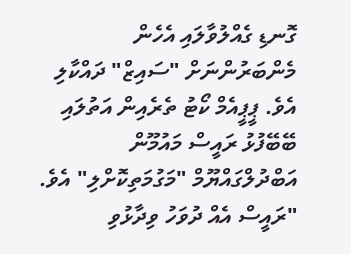ގޮނޑި ގެއްލުވާލައި އެހެން މެންބަރުންނަށް "ސައިޒް" ދައްކާލި އެވެ. ޕީޕީއެމް ކޯޓު ތެރެއިން އަތުލައި ބޭބޭފުޅު ރައީސް މައުމޫން އަބްދުލްގައްޔޫމް "މަގުމަތިކޮށްލި" އެވެ.
"ރައީސް އެއް ދުވަހު ވިދާޅުވި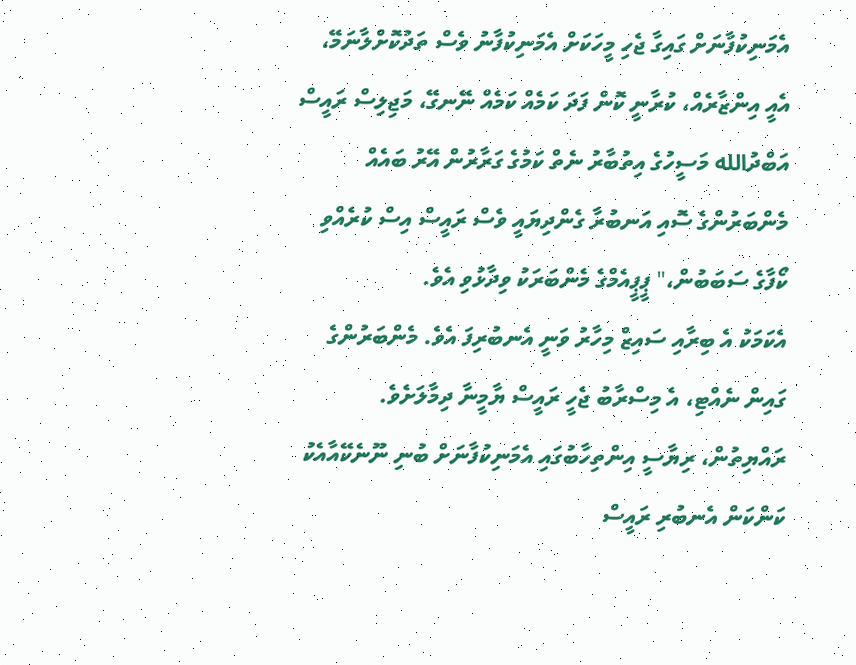އެމަނިކުފާނަށް ގައިގާ ޖެހި މީހަކަށް އެމަނިކުފާނު ވެސް ތަދުކޮށްލާނަމޭ، އެއީ އިންޒާރެއް، ކުރާނީ ކޮން ފަދަ ކަމެއް ކަމެއް ނޭނގޭ، މަޖިލިސް ރައީސް އަބްދުالله މަސީހުގެ އިތުބާރު ނެތް ކަމުގެ ގަރާރުން އޭރު ބައެއް މެންބަރުންގެ ސޮއި އަނބުރާ ގެންދިޔައީ ވެސް ރައީސް އިސް ކުރެއްވި ކޯފާގެ ސަބަބުން،" ޕީޕީއެމްގެ މެންބަރަކު ވިދާޅުވި އެވެ.
އެކަމަކު އެ ބިރާއި ސައިޒް މިހާރު ވަނީ އެނބުރިފަ އެވެ. މެންބަރުންގެ ގައިން ނެއްޓި، އެ މިސްރާބު ޖެހީ ރައީސް ޔާމީނާ ދިމާލަށެވެ. ރައްޔިތުން، ރިޔާސީ އިންތިހާބުގައި އެމަނިކުފާނަށް ބުނި ނޫނެކޭއާއެކު ކަންކަން އެނބުރި ރައީސް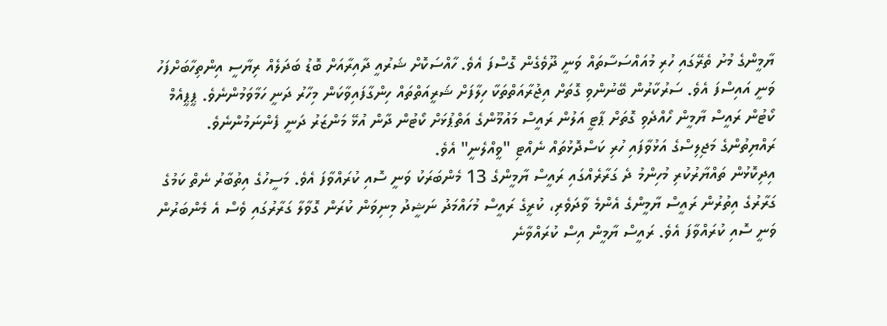ޔާމީންގެ މުށު ތެރޭގައި ހުރި މުއައްސަސާތައް ވަނީ ދޫވެގެން ގޮސްފަ އެވެ. ހާއްސަކޮށް ޝަރުއީ ދާއިރާއަށް ބޮޑު ބަދަލެއް ރިޔާސީ އިންތިހާބަށްފަހު ވަނީ އައިސްފަ އެވެ. ސަރުކާރުން ބޭނުންވި ގޮތަށް އިޖުރާއަތްތަކާ ހިލާފަށް ޝަރީއަތްތައް ހިންގާފައިވާކަން މިހާރު ދަނީ ހަމާވަމުންނެވެ. ޕީޕީއެމް ކޯޓުން ރައީސް ޔާމީން ހޯއްދެވި ގޮތަށް ޕާޓީ އަލުން ރައީސް މައުމޫންގެ އަތްޕުޅަށް ކޯޓުން ދާން އުޅޭ މަންޒަރު ދަނީ ފެންނަމުންނެވެ. ރައްޔިތުންގެ މަޖިލިސްގެ އަޅުވާފައި ހުރި ކަސްދޮޅުތައް ނެއްޓި "ވީއްލެނީ" އެވެ.
އިދިކޮޅުން ތައްޔާރުކުރި މުހިންމު ދެ ގަރާރެއްގައި ރައީސް ޔާމީންގެ 13 މެންބަރަކު ވަނީ ސޮއި ކުރައްވާފަ އެވެ. މަސީހުގެ އިތުބާރު ނެތް ކަމުގެ ގަރާރުގެ އިތުރުން ރައީސް ޔާމީންގެ އެންމެ ވާދަވެރި، ކުރީގެ ރައީސް މުހައްމަދު ނަޝީދު މިނިވަން ކުރަން ގޮވާލާ ގަރާރުގައި ވެސް އެ މެންބަރުން ވަނީ ސޮއި ކުރައްވާފަ އެވެ. ރައީސް ޔާމީން އިސް ކުރައްވާނެ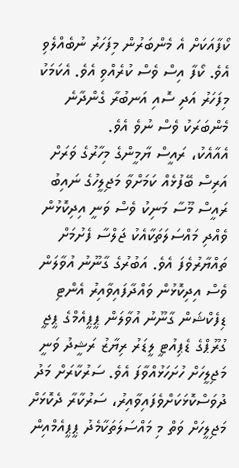ކޯފާއަކަށް އެ މެންބަރުން މިފަހަރު ނުބެއްލެވި އެވެ. ކޯފާ އިސް ވެސް ކުރެއްވި އެވެ. އެކަމަކު މިފަހަރު އަދި ސޮއި އަނބުރާ ގެންދާނެ މެންބަރަކު ވެސް ނުވެ އެވެ.
އެއާއެކު، ރައީސް ޔާމީންގެ މިހާރުގެ ވަރަށް އަރިސް ބޭފުޅެއް ކަމަށްވާ މަޖިލީހުގެ ނައިބު ރައީސް މޫސާ މަނިކު ވެސް ވަނީ އިދިކޮޅުން ވެއްދި މައްސަލަތަކާއެކު ޖަލްސާ ފެށުމަށް ތައްޔާރުވެފަ އެވެ. އަބުރުގެ ގާނޫނު އުވާލަން ވެސް އިދިކޮޅުން ވައްދާފައިވާއިރު އެންޓި ޑިފެކްޝަން ގާނޫނު އުވާލަން ޕީޕީއެމްގެ ޕީޖީ ގުރޫޕްގެ ޑެޕިއުޓީ ލީޑަރު ރިޔާޒު ރަޝީދު ވަނީ މަޖިލީހަށް ހުށަހަޅުއްވާފަ އެވެ. ސަރުކާރަށް މަދު ދުވަސްކޮޅަކަށްވެފައިވާއިރު، ސަރުކާރާ ދެކޮޅަށް މަޖިލީހަށް ވަތް މި މައްސަލަތަކާމެދު ޕީޕީއެމްއިން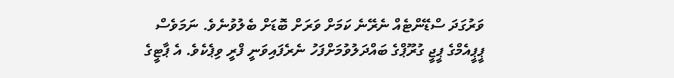ވަރުގަދަ ސްޑޭންޓެއް ނެރޭނެ ކަމަށް ވަރަށް ބޮޑަށް ބެލުވުނެވެ. ނަމަވެސް ޕީޕީއެމްގެ ޕީޖީ ގުރޫޕްގެ ބައްދަލުވުމަށްފަހު ނެރެފައިވަނީ ފްރީ ވިޕެކެވެ. އެ ޕާޓީގެ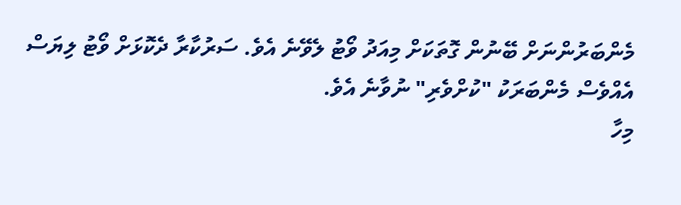މެންބަރުންނަށް ބޭނުން ގޮތަކަށް މިއަދު ވޯޓު ލެވޭނެ އެވެ. ސަރުކާރާ ދެކޮޅަށް ވޯޓު ލިޔަސް އެއްވެސް މެންބަރަކު "ކުށްވެރި" ނުވާނެ އެވެ.
މިހާ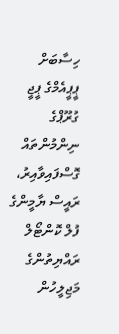ހިސާބަށް ޕީޕީއެމްގެ ޕީޖީ ގުރޫޕްގެ ނިންމުންތައް ގޮސްފައިވާއިރު، ރައީސް ޔާމީންގެ ފުލް ކޮންޓޯލް ރައްޔިތުންގެ މަޖިލީހުން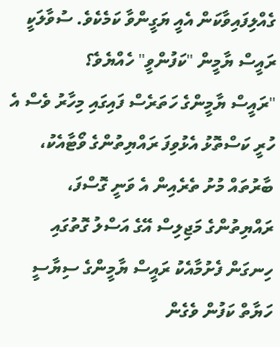ގެއްލިފައިވާކަން އެއީ ޔަގީންވާ ކަމެކެވެ. ސުވާލަކީ ރައީސް ޔާމީން "ކަފުންވީ" ހެއްޔެވެ؟
"ރައީސް ޔާމީންގެ ހަތަރެސް ފައިގައި މިހާރު ވެސް އެ ހުރީ ކަސްތޮޅު އެޅުވިފަ ރައްޔިތުންގެ ވޯޓާއެކު، ބާރުތައް މުށު ތެރެއިން އެ ވަނީ ގޮސްފަ، ރައްޔިތުންގެ މަޖިލިސް އޭގެ އަސްލު ގޮތުގައި ހިނގަން ފެށުމާއެކު ރައީސް ޔާމީންގެ ސިޔާސީ ހަޔާތް ކަފުން ވެގެން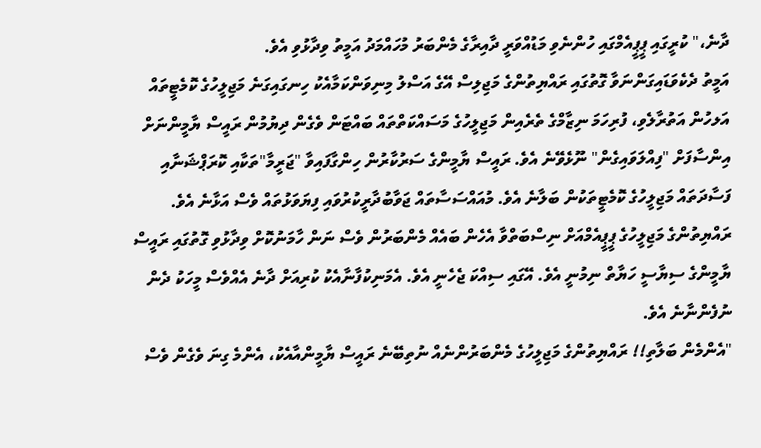ދާނެ،" ކުރީގައި ޕީޕީއެމްގައި ހުންނެވި މަޑުއްވަރީ ދާއިރާގެ މެންބަރު މުހައްމަދު އަމީތު ވިދާޅުވި އެވެ.
އަމީތު ދެކެވަޑައިގަންނަވާ ގޮތުގައި ރައްޔިތުންގެ މަޖިލިސް އޭގެ އަސްލު މިނިވަންކަމާއެކު ހިނގައިގަނެ މަޖިލީހުގެ ކޮމެޓީތައް އަލހުން އަތުރާލެވި، ފުރިހަމަ ނިޒާމްގެ ތެރެއިން މަޖިލީހުގެ މަސައްކަތްތައް ބައްޓަން ވެގެން ދިޔުމުން ރައީސް ޔާމީންނަށް އިންސާފަށް "ފިއްލަވައިގެން" ނޫޅެވޭނެ އެވެ. ރައީސް ޔާމީންގެ ސަރުކާރުން ހިންގާފައިވާ "ޖަރީމާ"ތަކާއި ކޮރަޕްޝަނާއި ފަސާދަތައް މަޖިލީހުގެ ކޮމެޓީތަކުން ބަލާނެ އެވެ. މުއައްސަސާތައް ޖަވާބުދާރީކުރުވައި ފިޔަވަޅުތައް ވެސް އަޅާނެ އެވެ.
ރައްޔިތުންގެ މަޖިލީހުގެ ޕީޕީއެމްއަށް ނިސްބަތްވާ އެހެން ބައެއް މެންބަރުން ވެސް ނަން ހާމަނުކޮށް ވިދާޅުވި ގޮތުގައި ރައީސް ޔާމީންގެ ސިޔާސީ ހަޔާތް ނިމުނީ އެވެ. އޭގައި ސިއްކަ ޖެހެނީ އެވެ. އެމަނިކުފާނާއެކު ކުރިއަށް ދާނެ އެއްވެސް މީހަކު ދެން ނުފެންނާނެ އެވެ.
"އެންމެން ބަލާތި!! ރައްޔިތުންގެ މަޖިލީހުގެ މެންބަރުންނެއް ނުތިބޭނެ ރައީސް ޔާމީންއާއެކު، އެންމެ ގިނަ ވެގެން ވެސް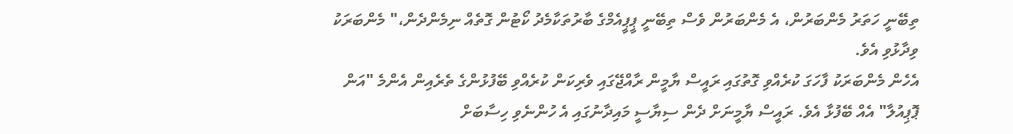ތިބޭނީ ހަތަރު މެންބަރުން، އެ މެންބަރުން ވެސް ތިބޭނީ ޕީޕީއެމްގެ ބާރުތަކާމެދު ކޯޓުން ގޮތެއް ނިމެންދެން،" މެންބަރަކު ވިދާޅުވި އެވެ.
އެހެން މެންބަރަކު ފާހަގަ ކުރެއްވި ގޮތުގައި ރައީސް ޔާމީން ރާއްޖޭގައި ވެރިކަން ކުރެއްވި ބޭފުޅުންގެ ތެރެއިން އެންމެ "އަން ޕޮޕިއުލާ" އެއް ބޭފުޅާ އެވެ. ރައީސް ޔާމީނަށް ދެން ސިޔާސީ މައިދާނުގައި އެ ހުންނެވި ހިސާބަށް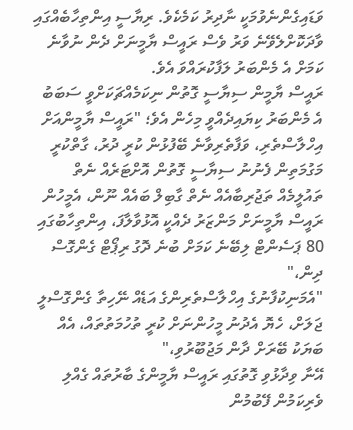ވަޑައިގެންނެވުމަކީ ނާދިރު ކަމެކެވެ. ރިޔާސީ އިންތިހާބެއްގައި ވާދަކޮށްލެވޭނެ ވަރު ވެސް ރައީސް ޔާމީނަށް ދެން ނުވާނެ ކަމަށް އެ މެންބަރު ލަފާކުރައްވަ އެވެ.
ރައީސް ޔާމީން ސިޔާސީ ގޮތުން ނިކަމެއްޗަކަށްވީ ސަބަބު އެ މެންބަރު ކިޔައިދެއްވީ މިހެން އެވެ؛ "ރައީސް ޔާމީންއަށް އިހްލާސްތެރި، ވަފާތެރިވާނެ ބޭފުޅުން ކުރީ ދުރު، ގާތްކުރީ މަގުމަތިން ފެނުނު ސިޔާސީ ގޮތުން އޮށްޓަރެއް ނެތް ތައުލީމެއް ތަޖުރިބާއެއް ނެތް ގާބިލް ބައެއް ނޫން، އެމީހުން ރައީސް ޔާމީނަށް މަންޒަރު ދެއްކީ އޮޅުވާލާފަ، އިންތިހާބުގައި 80 ޕަސެންޓް ލިބޭނެ ކަމަށް ބުނެ ދޮގު ރިޕޯޓް ގެންގޮސް ދިން،"
"އެމަނިކުފާނުގެ އިހްލާސްތެރިންގެ އަޑެއް ނޭހިތާ ގެންގޮސްލީ ޖަލަށް، ހެޔޮ އެދުނު މީހުންނަށް ކުރީ ތުހުމަތުތައް، އެއް ބަޔަކު ބޭރަށް ދާން މަޖުބޫރުވި،"
އޭނާ ވިދާޅުވި ގޮތުގައި ރައީސް ޔާމީންގެ ބާރުތައް ގެއްލި ވެރިކަމުން ފޭބުމުން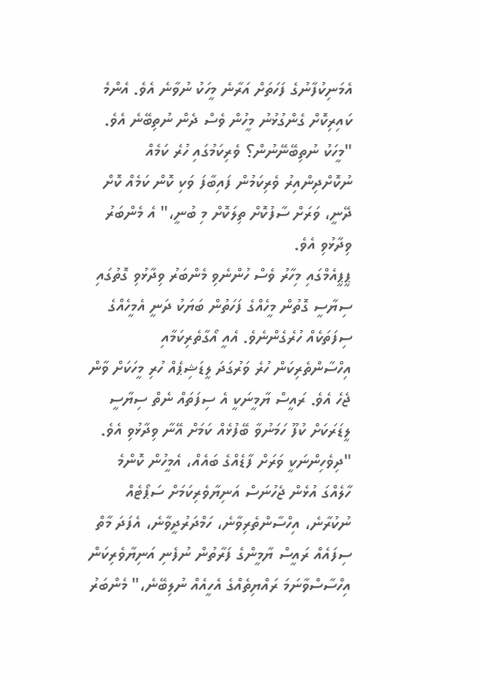އެމަނިކުފާނުގެ ފަހަތަށް އަރާނެ މީހަކު ނުވާނެ އެވެ. އެންމެ ކައިރިކޮށް ގެންގުޅުނު މީހުން ވެސް ދެން ނުތިބޭނެ އެވެ.
"މީހަކު ނުތިބޭނޭނުން؟ ވެރިކަމުގައި ހުރެ ކަމެއް ނުކޮށްދިންއިރު ވެރިކަމުން ފައިބާފަ ވަކި ކޮން ކަމެއް ކޮށް ދޭނީ، ވަރަށް ސާފުކޮށް ތިލަކޮށް މި ބުނީ،" އެ މެންބަރު ވިދާޅުވި އެވެ.
ޕީޕީއެމްގައި މިހާރު ވެސް ހުންނެވި މެންބަރު ވިދާޅުވި ގޮތުގައި ސިޔާސީ ގޮތުން މީހެއްގެ ފަހަތުން ބަޔަކު ދަނީ އެމީހެއްގެ ސިފަތަކެއް ހުރެގެންނެވެ. އެއީ އޯގާތެރިކަމާއި އިހްސާންތެރިކަން ހުރެ ވަރުގަދަ ލީޑަޝިޕެއް ހުރި މީހަކަށް ވާން ޖެހެ އެވެ. ރައީސް ޔާމީނަކީ އެ ސިފަތައް ނެތް ސިޔާސީ ލީޑަރަކަށް ކުފޫ ހަމަނުވާ ބޭފުޅެއް ކަމަށް އޭނާ ވިދާޅުވި އެވެ.
"ދިވެހިންނަކީ ވަރަށް ފާޑެއްގެ ބައެއް، އެމީހުން ކޮންމެ ހާލެއްގަ އުޅެން ޖެހުނަސް އަނިޔާވެރިކަމަށް ސަޕޯޓެއް ނުކުރާނެ، އިހްސާންތެރިވާނެ، ހަމްދަރުދީވާނެ، އެފަދަ މާތް ސިފައެއް ރައީސް ޔާމީންގެ ފަރާތުން ނުފެނި އަނިޔާވެރިކަން އިހްސާސްވާނަމަ ރައްޔިތެއްގެ އެހީއެއް ނުލިބޭނެ،" މެންބަރު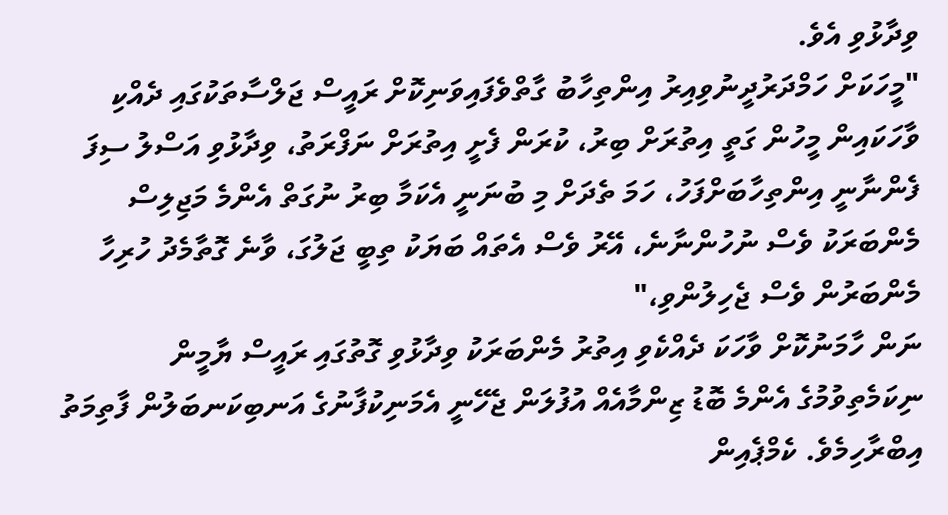ވިދާޅުވި އެވެ.
"މީހަކަށް ހަމްދަރުދީނުވިއިރު އިންތިހާބު ގާތްވެފައިވަނިކޮށް ރައީސް ޖަލްސާތަކުގައި ދެއްކި ވާހަކައިން މީހުން ގަތީ އިތުރަށް ބިރު، ކުރަން ފެށީ އިތުރަށް ނަފްރަތު، ވިދާޅުވި އަސްލު ސިފަ ފެންނާނީ އިންތިހާބަށްފަހު، ހަމަ ތެދަށް މި ބުނަނީ އެކަމާ ބިރު ނުގަތް އެންމެ މަޖިލިސް މެންބަރަކު ވެސް ނުހުންނާނެ، އޭރު ވެސް އެތައް ބަޔަކު ތިބީ ޖަލުގަ، ވާނެ ގޮތާމެދު ހުރިހާ މެންބަރުން ވެސް ޖެހިލުންވި،"
ނަން ހާމަނުކޮށް ވާހަކަ ދެއްކެވި އިތުރު މެންބަރަކު ވިދާޅުވި ގޮތުގައި ރައީސް ޔާމީން ނިކަމެތިވުމުގެ އެންމެ ބޮޑު ޒިންމާއެއް އުފުލަން ޖެހޭނީ އެމަނިކުފާނުގެ އަނބިކަނބަލުން ފާތިމަތު އިބްރާހިމެވެ. ކެމްޕެއިން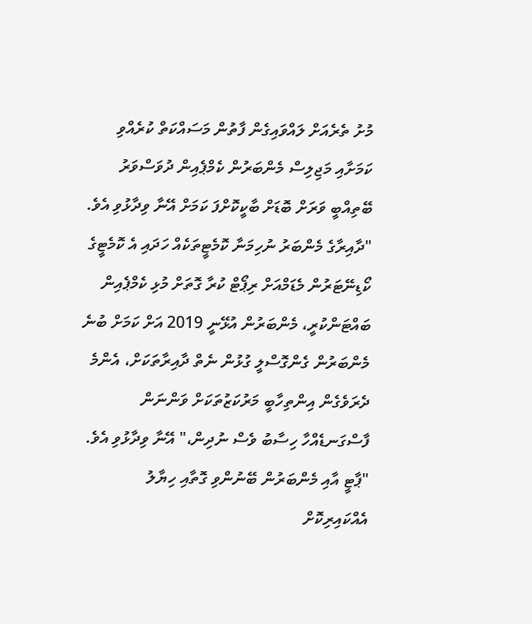މުށު ތެރެއަށް ލައްވައިގެން ފާތުން މަސައްކަތް ކުރެއްވި ކަމަށާއި މަޖިލިސް މެންބަރުން ކެމްޕެއިން ދުވަސްވަރު ބޭތިއްބީ ވަރަށް ބޮޑަށް ބާކީކޮށްފަ ކަމަށް އޭނާ ވިދާޅުވި އެވެ.
"ދާއިރާގެ މެންބަރު ނުހިމަނާ ކޮމެޓީތަކެއް ހަދައި އެ ކޮމެޓީގެ ކޯޑިނޭޓަރުން މެޑަމްއަށް ރިޕޯޓް ކުރާ ގޮތަށް މުޅި ކެމްޕެއިން ބައްޓަންކުރީ، މެންބަރުން އުޅޭނީ 2019 އަށް ކަމަށް ބުނެ މެންބަރުން ގެންގޮސްލީ ގުޅުން ނެތް ދާއިރާތަކަށް، އެންމެ ދެރަވެގެން އިންތިހާބީ މަރުކަޒުތަކަށް ވަންނަން ފާސްގަނޑެއްހާ ހިސާބު ވެސް ނުދިން،" އޭނާ ވިދާޅުވި އެވެ.
"ޕާޓީ އާއި މެންބަރުން ބޭނުންވި ގޮތާއި ހިޔާލު އެއްކައިރިކޮށް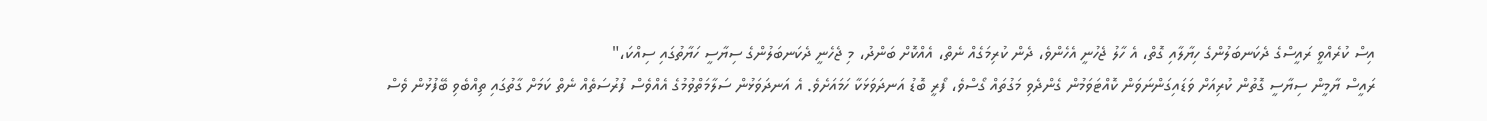އިސް ކުރެއްވީ ރައީސްގެ ދެކަނބަލުންގެ ހިޔާލާއި ގޮތް، އެ ހާލު ޖެހުނީ އެހެންވެ، ދެން ކުރިމަގެއް ނެތް، އެއްކޮށް ބަންދު، މި ޖެހެނީ ދެކަނބަލުންގެ ސިޔާސީ ހަޔާތުގައި ސިއްކަ،"
ރައީސް ޔާމީން ސިޔާސީ ގޮތުން ކުރިއަށް ވަޑައިގަންނަވަން ކޮއްޓަވަމުން ގެންދެވި މަގުތައް ގޯސްވެ، ފޯރީ ބޮޑު އަނދަވަޅަކާ ހަމައަށެވެ. އެ އަނދަވަޅުން ސަލާމަތްވުމުގެ އެއްވެސް ފުރުސަތެއް ނެތް ކަމަށް ގާތުގައި ތިއްބެވި ބޭފުޅުން ވެސް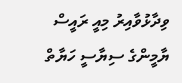ވިދާޅުވާއިރު މިއީ ރައީސް ޔާމީންގެ ސިޔާސީ ހަޔާތް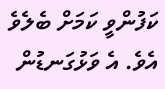ކަފުންވީ ކަމަށް ބެލެވެ އެވެ. އެ ވަޅުގަނޑުން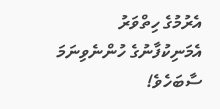އެރުމުގެ ހިތްވަރު އެމަނިކުފާނުގެ ހުންނެވިނަމަ ސާބަހެވެ!